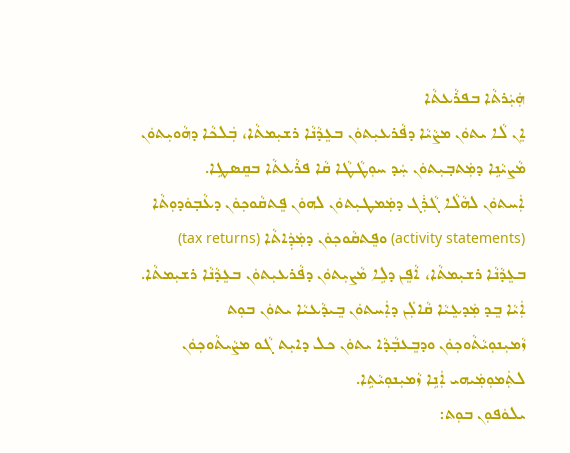ܗܲܝܲܪܬܵܐ ܒܦܪܵܥܬܵܐ
ܐܸܢ ܠܵܐ ܝܬܘܿܢ ܡܨܵܝܵܐ ܕܦܵܪܥܝܼܬܘܿܢ ܒܥܸܕܵܢܵܐ ܪܫܝܼܡܬܵܐ، ܒܲܠܟܵܐ ܕܗܵܘܝܼܬܘܿܢ ܡܵܨܝܵܢܹܐ ܕܡܲܬܒ݂ܝܼܬܘܿܢ ܚܲܕ ܚܘܼܛܵܛܵܐ ܩܵܐ ܦܪܵܥܬܵܐ ܒܩܸܣܛܹܐ.
ܐܲܚܬܘܿܢ ܠܗܵܠܵܐ ܓܵܪܲܓ ܕܡܲܡܛܝܼܬܘܿܢ ܠܗܘܿܢ ܦܸܬܩܵܘܟ݂ܘܿܢ ܕܥܵܒ݂ܘܿܕܘܼܬܵܐ (activity statements) ܘܦܸܬܩܵܘܟ݂ܘܿܢ ܕܡܲܕܲܐܬܵܐ (tax returns) ܒܥܸܕܵܢܵܐ ܪܫܝܼܡܬܵܐ، ܐܵܦܸܢ ܕܠܹܐ ܡܵܨܝܼܬܘܿܢ ܕܦܵܪܥܝܼܬܘܿܢ ܒܥܸܕܵܢܵܐ ܪܫܝܼܡܬܵܐ. ܐܲܝܵܐ ܒܸܕ ܡܲܕܥܸܝܵܐ ܩܵܐܠܲܢ ܕܐܲܚܬܘܿܢ ܒܸܝܕܵܥܝܵܐ ܝܬܘܿܢ ܒܘܼܬ ܙܵܡܝܼܢܘܼܝܵܬܵܘܟ݂ܘܿܢ ܘܕܒܸܥܒ݂ܵܕܵܐ ܝܬܘܿܢ ܟܠ ܕܐܝܼܬ ܓܵܘ ܡܨܵܝܬܵܘܟ݂ܘܿܢ ܠܬܲܡܘܼܡܲܝܗܝ ܐܲܢܹܐ ܙܵܡܝܼܢܘܼܝܵܬܹܐ.
ܝܠܘܿܦܘܼܢ ܒܘܼܬ: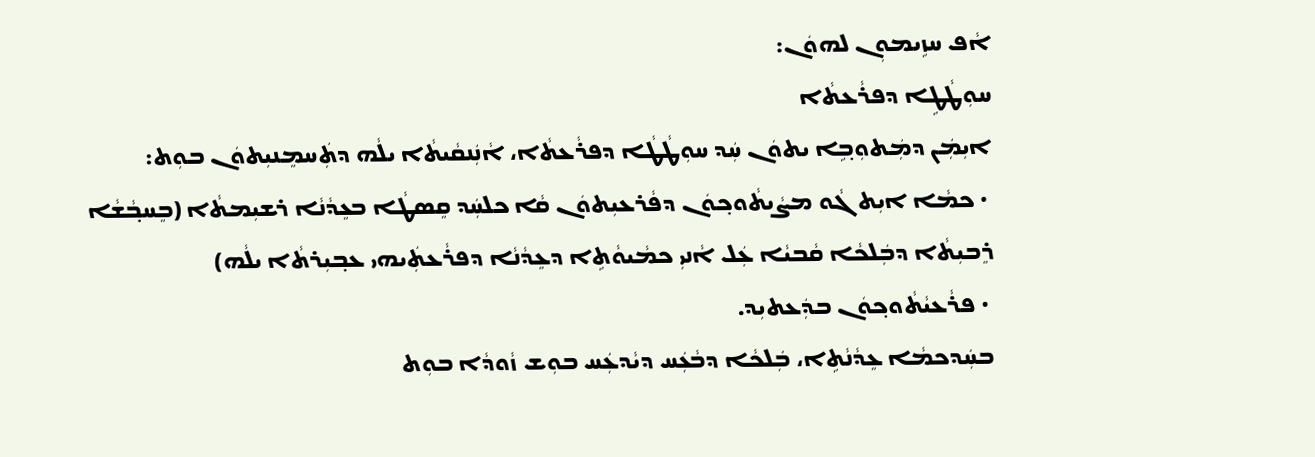ܐܵܦ ܚܙܹܝܡܘܼܢ ܠܗܘܿܢ:
ܚܘܼܛܵܛܹܐ ܕܦܪܵܥܬܵܐ
ܐܝܼܡܲܢ ܕܡܲܬܘܼܒ݂ܹܐ ܝܬܘܿܢ ܚܲܕ ܚܘܼܛܵܛܵܐ ܕܦܪܵܥܬܵܐ، ܐܵܢܲܢܩܵܝܬܵܐ ܝܠܵܗ ܕܬܲܚܡܸܢܝܼܬܘܿܢ ܒܘܼܬ:
 • ܟܡܵܐ ܐܝܼܬ ܓܵܘ ܡܨܵܝܬܵܘܟ݂ܘܿܢ ܕܦܵܪܥܝܼܬܘܿܢ ܩܵܐ ܟܠܚܲܕ ܩܸܣܛܵܐ ܒܥܸܕܵܢܵܐ ܪܫܝܼܡܬܵܐ (ܒܸܚܒ݂ܵܫܵܐ ܪܸܒܝܼܬܵܐ ܕܒܲܠܟܵܐ ܩܵܒܝܵܐ ܥܲܠ ܐܵܢܝܼ ܟܡܵܝܘܵܬܹܐ ܕܥܸܕܵܢܵܐ ܕܦܪܵܥܬܲܝܗܝ ܥܒ݂ܝܼܪܬܵܐ ܝܠܵܗ)
 • ܦܪܵܥܝܵܬܵܘܟ݂ܘܿܢ ܒܕܲܥܬܝܼܕ.
ܒܚܲܕܟܡܵܐ ܥܸܕܵܢܵܬܹܐ، ܒܲܠܟܵܐ ܕܒܵܥܲܚ ܕܝܵܕܥܲܚ ܒܘܼܫ ܙܵܘܕܵܐ ܒܘܼܬ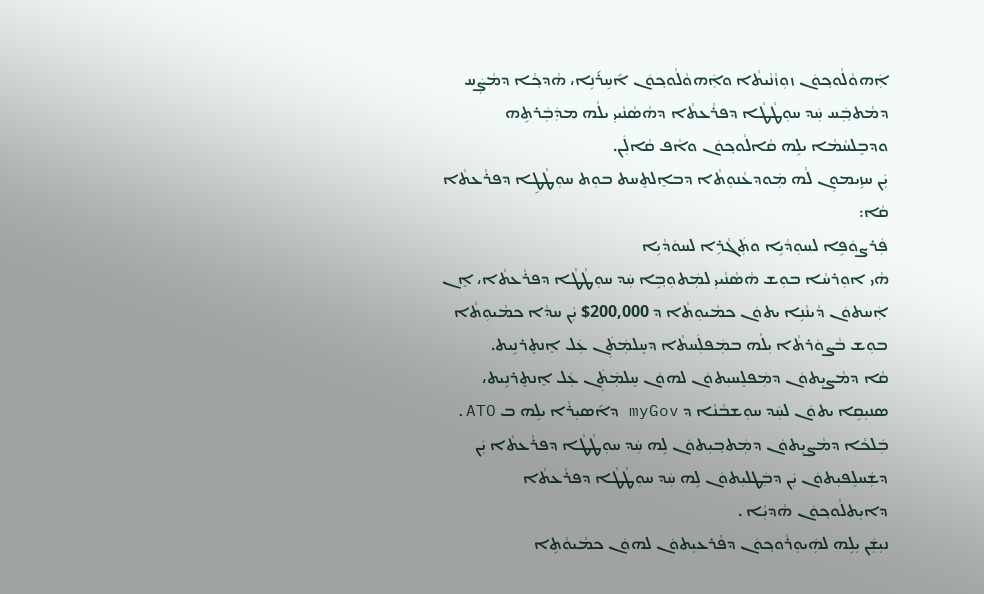ܐܲܗܘܵܠܵܘܟ݂ܘܿܢ ܙܘܼܙܵܢܵܝܬܵܐ ܘܐܲܗܘܵܠܵܘܟ݂ܘܿܢ ܐ݇ܚܹܪ݇ܢܹܐ، ܗܵܕܟ݂ܵܐ ܕܡܵܨܲܚ ܕܡܵܬܒ݂ܲܚ ܚܲܕ ܚܘܼܛܵܛܵܐ ܕܦܪܵܥܬܵܐ ܕܗܵܣܵܢܵܝܝܼ ܝܠܵܗ ܡܕܲܒܲܪܬܹܗ ܘܕܒܸܠܚܵܡܵܐ ܝܠܹܗ ܩܵܐܠܵܘܟ݂ܘܿܢ ܘܐܵܦ ܩܵܐܠܲܢ.
ܝܲܢ ܚܙܹܝܡܘܼܢ ܠܵܗ ܡܲܘܕܥܵܢܘܼܬܵܐ ܕܒܐܸܠܬܸܚܬ ܒܘܼܬ ܚܘܼܛܵܛܹܐ ܕܦܪܵܥܬܵܐ ܩܵܐ:
ܦܲܪܨܘܿܦܹܐ ܠܚܘܼܕܵܝܹܐ ܘܬܲܓܵܪܹܐ ܠܚܘܿܕܵܝܹܐ
ܗܵܝ ܐܘܼܪܚܵܐ ܒܘܼܫ ܗܵܣܵܢܵܝܝܼ ܠܡܲܬܘܼܒ݂ܹܐ ܚܲܕ ܚܘܼܛܵܛܵܐ ܕܦܪܵܥܬܵܐ، ܐܸܢ ܐܲܚܬܘܿܢ ܕܵܝܢܵܢܹܐ ܝܬܘܿܢ ܟܡܵܝܘܼܬܵܐ ܕ 200,000$ ܝܲܢ ܚܕܵܐ ܟܡܵܝܘܼܬܵܐ ܒܘܼܫ ܒܵܨܘܿܪܬܵܐ ܝܼܠܵܗ ܒܡܲܦܠܲܚܬܵܐ ܕܚܸܠܡܲܬܲܢ ܥܲܠ ܐܸܢܬܸܪܢܹܝܬ.
ܩܵܐ ܕܡܵܨܝܼܬܘܿܢ ܕܡܲܦܠܸܚܝܼܬܘܿܢ ܠܗܘܿܢ ܚܸܠܡܲܬܲܢ ܥܲܠ ܐܸܢܬܸܪܢܹܝܬ، ܣܢܝܼܩܹܐ ܝܬܘܿܢ ܠܚܲܕ ܚܘܼܫܒܵܢܵܐ ܕ myGov ܕܐ݇ܣܝܼܪܵܐ ܝܠܹܗ ܒ ATO. ܒܲܠܟܵܐ ܕܡܵܨܝܼܬܘܿܢ ܕܡܲܬܒ݂ܝܼܬܘܿܢ ܠܹܗ ܚܲܕ ܚܘܼܛܵܛܵܐ ܕܦܪܵܥܬܵܐ ܝܲܢ ܕܫܲܚܠܸܦܝܼܬܘܿܢ ܝܲܢ ܕܒܲܛܠܝܼܬܘܿܢ ܠܹܗ ܚܲܕ ܚܘܼܛܵܛܵܐ ܕܦܪܵܥܬܵܐ ܕܐܝܼܬܠܵܘܟ݂ܘܿܢ ܗܵܕܝܼܵܐ .
ܢܝܼܫܲܢ ܝܼܠܹܗ ܠܗܲܝܘܼܪܵܘܟ݂ܘܿܢ ܕܦܵܪܥܝܼܬܘܿܢ ܠܗܘܿܢ ܟܡܵܝܘܵܬܹܐ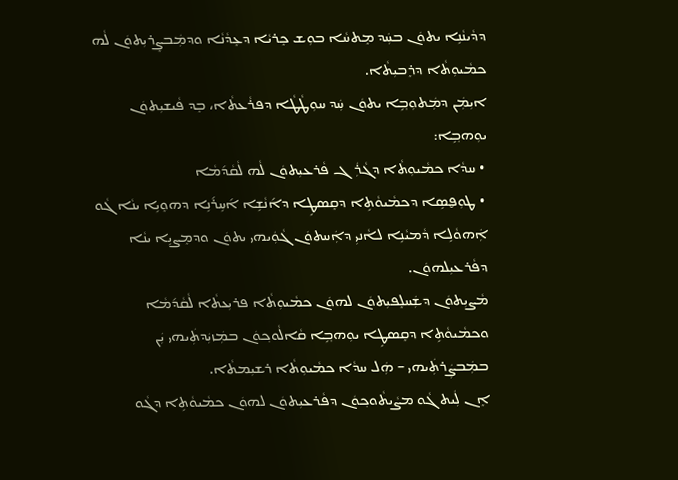ܕܕܵܝܢܵܢܹܐ ܝܬܘܿܢ ܒܚܲܕ ܡܸܬܚܵܐ ܒܘܼܫ ܟܸܪܝܵܐ ܕܥܸܕܵܢܵܐ ܘܕܡܲܒܨܸܪܝܼܬܘܿܢ ܠܵܗ ܟܡܵܝܘܼܬܵܐ ܕܪܸܒܝܼܬܵܐ.
ܐܝܼܡܲܢ ܕܡܲܬܘܼܒ݂ܹܐ ܝܬܘܿܢ ܚܲܕ ܚܘܼܛܵܛܵܐ ܕܦܪܵܥܬܵܐ، ܒܸܕ ܦܵܝܫܝܼܬܘܿܢ ܝܘܼܗܒ݂ܹܐ:
 • ܚܕܵܐ ܟܡܵܝܘܼܬܵܐ ܕܓܵܪܲܓ ܦܵܪܥܝܼܬܘܿܢ ܠܵܗ ܠܵܩܵܕ݇ܡܵܐ
 • ܛܘܼܦ̮ܣܹܐ ܕܟܡܵܝܘܵܬܹܐ ܕܩܸܣܛܹܐ ܕܐ݇ܢܵܫܹܐ ܐ݇ܚܹܪ݇ܢܹܐ ܕܗܘܸܝܹܐ ܝܢܵܐ ܓܵܘ ܐܲܗܘܵܠܹܐ ܕܵܡܝܵܢܹܐ ܠܐܵܢܝܼ ܕܐܲܚܬܘܿܢ ܓܵܘܲܝܗܝ ܝܬܘܿܢ ܘܕܡܸܨܝܹܐ ܝܢܵܐ ܕܦܵܪܥܝܼܠܗܘܿܢ.
ܡܵܨܝܼܬܘܿܢ ܕܫܲܚܠܸܦܝܼܬܘܿܢ ܠܗܘܿܢ ܟܡܵܝܘܼܬܵܐ ܦܪܝܼܥܬܵܐ ܠܵܩܵܕ݇ܡܵܐ ܘܟܡܵܝܘܵܬܹܐ ܕܩܸܣܛܹܐ ܝܘܼܗܒ݂ܹܐ ܩܵܐܠܵܘܟ݂ܘܿܢ ܒܡܲܙܝܲܕܬܲܝܗܝ ܝܲܢ ܒܡܲܒܨܲܪܬܲܝܗܝ – ܗܲܠ ܚܕܵܐ ܟܡܵܝܘܼܬܵܐ ܪܫܝܼܡܬܵܐ.
ܐܸܢ ܠܲܝܬ ܓܵܘ ܡܨܵܝܬܵܘܟ݂ܘܿܢ ܕܦܵܪܥܝܼܬܘܿܢ ܠܗܘܿܢ ܟܡܵܝܘܵܬܹܐ ܕܓܵܘ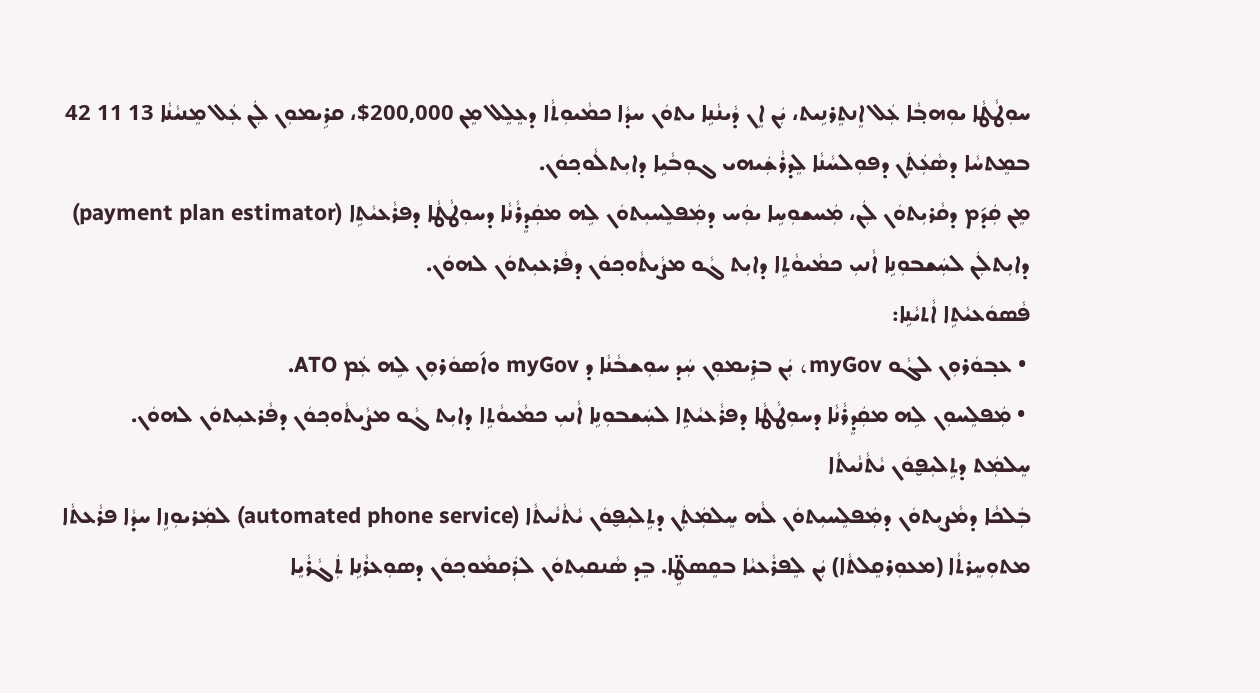ܚܘܼܛܵܛܵܐ ܝܘܼܗܒ݂ܵܐ ܥܲܠ ܐܸܢܬܸܪܢܹܝܬ، ܝܲܢ ܐܸܢ ܕܵܝܢܵܢܹܐ ܝܬܘܿܢ ܚܕܵܐ ܟܡܵܝܘܼܬܵܐ ܕܥܸܠܸܠ ܡܸܢ 200,000$، ܩܪܹܝܡܘܼܢ ܠܲܢ ܥܲܠ ܡܸܢܝܵܢܵܐ 13 11 42 ܒܡܸܬܚܵܐ ܕܣܵܥܲܬܲܢ ܕܦܘܼܠܚܵܢܵܐ ܠܸܕܪܵܫܲܝܗܝ ܓܘܼܒܵܝܹܐ ܕܐܝܼܬܠܵܘܟ݂ܘܿܢ.
ܡܸܢ ܩܲܕ݇ܡ ܕܩܵܪܝܼܬܘܿܢ ܠܲܢ، ܡܲܚܫܘܼܚܹܐ ܝܘܲܚ ܕܡܲܦܠܸܚܝܼܬܘܿܢ ܠܹܗ ܡܩܲܕܸܪܵܢܵܐ ܕܚܘܼܛܵܛܵܐ ܕܦܪܵܥܝܵܬܹܐ (payment plan estimator) ܕܐܝܼܬܠܲܢ ܠܚܲܫܒܘܼܢܹܐ ܐܵܢܝܼ ܟܡܵܝܘܵܬܹܐ ܕܐܝܼܬ ܓܵܘ ܡܨܵܝܬܵܘܟ݂ܘܿܢ ܕܦܵܪܥܝܼܬܘܿܢ ܠܗܘܿܢ.
ܦܵܣܘܿܥܝܵܬܹܐ ܐܵܬܝܵܢܹܐ:
 • ܥܒ݂ܘܿܪܘܼܢ ܠܓܵܘ myGov، ܝܲܢ ܒܪܹܝܡܘܼܢ ܚܲܕ ܚܘܼܫܒܵܢܵܐ ܕ myGov ܘܐ݇ܣܘܿܪܘܼܢ ܠܹܗ ܥܲܡ ATO.
 • ܡܲܦܠܸܚܘܼܢ ܠܹܗ ܡܩܲܕܸܪܵܢܵܐ ܕܚܘܼܛܵܛܵܐ ܕܦܪܵܥܝܵܬܹܐ ܠܚܲܫܒܘܼܢܹܐ ܐܵܢܝܼ ܟܡܵܝܘܵܬܹܐ ܕܐܝܼܬ ܓܵܘ ܡܨܵܝܬܵܘܟ݂ܘܿܢ ܕܦܵܪܥܝܼܬܘܿܢ ܠܗܘܿܢ.
ܚܸܠܡܲܬ ܕܬܹܠܝܼܦ̮ܘܿܢ ܝܵܬܵܢܵܝܬܵܐ
ܒܲܠܟܵܐ ܕܡܵܨܝܼܬܘܿܢ ܕܡܲܦܠܸܚܝܼܬܘܿܢ ܠܵܗ ܚܸܠܡܲܬܲܢ ܕܬܹܠܝܼܦ̮ܘܿܢ ܝܵܬܵܢܵܝܬܵܐ (automated phone service) ܠܡܲܪܝܘܼܙܹܐ ܚܕܵܐ ܦܪܵܥܬܵܐ ܡܬܘܼܚܸܪܬܵܐ (ܡܥܘܼܪܩܸܠܬܵܐ) ܝܲܢ ܠܸܦܪܵܥܝܵܐ ܒܩܸܣܛܹ̈ܐ. ܒܸܕ ܣܵܢܩܝܼܬܘܿܢ ܠܪܲܩܡܵܘܟ݂ܘܿܢ ܕܣܘܼܥܪܵܢܹܐ ܬܲܓܵܪܵܝܸܐ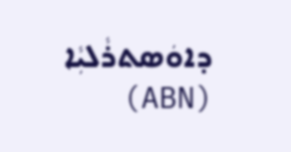ܕܐܘܿܣܬܪܵܠܝܼܵܐ (ABN)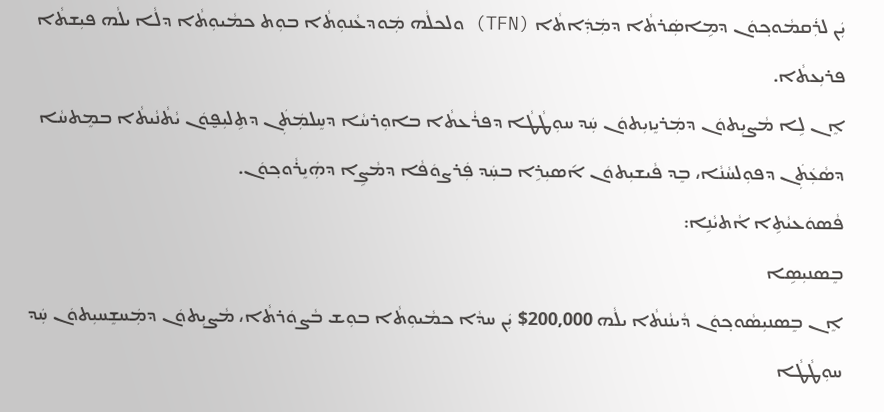ܝܲܢ ܠܪܲܩܡܵܘܟ݂ܘܿܢ ܕܡܹܐܣܲܪܬܵܐ ܕܡܲܕܲܐܬܵܐ (TFN) ܘܠܟܠܵܗ ܡܲܘܕܥܵܢܘܼܬܵܐ ܒܘܼܬ ܟܡܵܝܘܼܬܵܐ ܕܠܵܐ ܝܠܵܗ ܦܝܼܫܬܵܐ ܦܪܝܼܥܬܵܐ.
ܐܸܢ ܠܹܐ ܡܵܨܝܼܬܘܿܢ ܕܡܲܪܝܸܙܝܼܬܘܿܢ ܚܲܕ ܚܘܼܛܵܛܵܐ ܕܦܪܵܥܬܵܐ ܒܐܘܼܪܚܵܐ ܕܚܸܠܡܲܬܲܢ ܕܬܹܠܝܼܦ̮ܘܿܢ ܝܵܬܵܢܵܝܬܵܐ ܒܡܸܬܚܵܐ ܕܣܵܥܲܬܲܢ ܕܦܘܼܠܚܵܢܵܐ، ܒܸܕ ܦܵܝܫܝܼܬܘܿܢ ܐ݇ܣܝܼܪܹܐ ܒܚܲܕ ܦܲܪܨܘܿܦܵܐ ܕܡܵܨܹܐ ܕܗܲܝܸܪܵܘܟ݂ܘܿܢ.
ܦܵܣܘܿܥܝܵܬܹܐ ܐܵܬܝܵܢܹܐ:
ܒܸܣܢܝܼܣܹܐ
ܐܸܢ ܒܸܣܢܝܼܣܵܘܟ݂ܘܿܢ ܕܵܝܢܵܢܬܵܐ ܝܠܵܗ 200,000$ ܝܲܢ ܚܕܵܐ ܟܡܵܝܘܼܬܵܐ ܒܘܼܫ ܒܵܨܘܿܪܬܵܐ، ܡܵܨܝܼܬܘܿܢ ܕܡܲܚܫܸܚܝܼܬܘܿܢ ܚܲܕ ܚܘܼܛܵܛܵܐ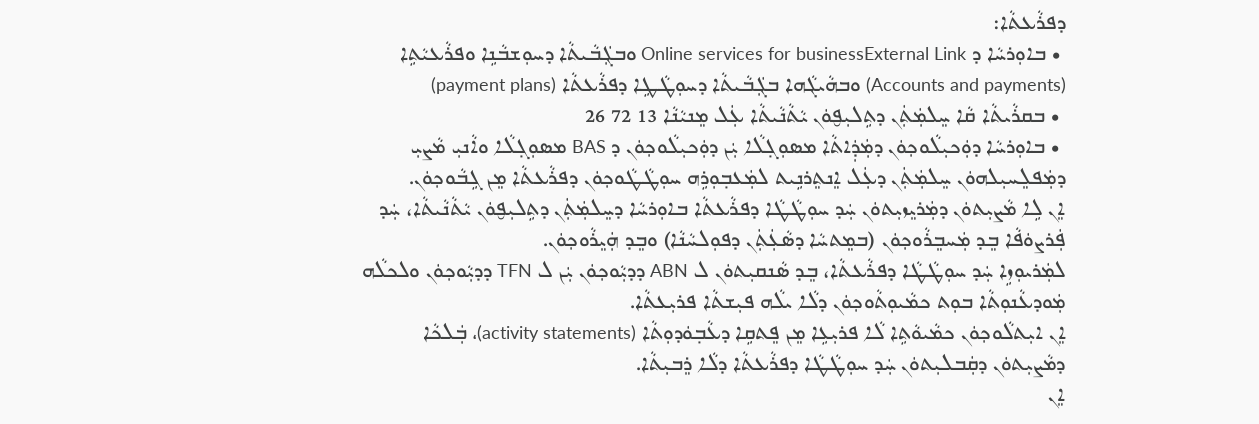ܕܦܪܵܥܬܵܐ:
 • ܒܐܘܼܪܚܵܐ ܕ Online services for businessExternal Link ܘܒܓܲܒܵܝܬܵܐ ܕܚܘܼܫܒܵܢܹܐ ܘܦܪܵܥܝܵܬܹܐ (Accounts and payments) ܘܒܗܵܝܓܵܗܐ ܒܓܲܒܵܝܬܵܐ ܕܚܘܼܛܵܛܹܐ ܕܦܪܵܥܬܵܐ (payment plans)
 • ܒܩܪܵܝܬܵܐ ܩܵܐ ܚܸܠܡܲܬܲܢ ܕܬܹܠܝܼܦ̮ܘܿܢ ܝܵܬܵܢܵܝܬܵܐ ܥܲܠ ܡܸܢܝܵܢܵܐ 13 72 26
 • ܒܐܘܼܪܚܵܐ ܕܘܲܟܝܼܠܵܘܟ݂ܘܿܢ ܕܡܲܕܲܐܬܵܐ ܡܣܘܼܓ݂ܠܵܐ ܝܲܢ ܕܘܲܟܝܼܠܵܘܟ݂ܘܿܢ ܕ BAS ܡܣܘܼܓ݂ܠܵܐ ܘܐܵܢܝܼ ܡܵܨܝܼ ܕܡܲܦܠܸܚܝܼܠܗܘܿܢ ܚܸܠܡܲܬܲܢ ܕܥܲܠ ܐܸܢܬܸܪܢܹܝܬ ܠܡܲܥܒ݂ܘܼܪܹܗ ܚܘܼܛܵܛܵܘܟ݂ܘܿܢ ܕܦܪܵܥܬܵܐ ܡܸܢ ܓܹܒܵܘܟ݂ܘܿܢ.
ܐܸܢ ܠܹܐ ܡܵܨܝܼܬܘܿܢ ܕܡܲܪܝܸܙܝܼܬܘܿܢ ܚܲܕ ܚܘܼܛܵܛܵܐ ܕܦܪܵܥܬܵܐ ܒܐܘܼܪܚܵܐ ܕܚܸܠܡܲܬܲܢ ܕܬܹܠܝܼܦ̮ܘܿܢ ܝܵܬܵܢܵܝܬܵܐ، ܚܲܕ ܦܲܪܨܘܿܦܵܐ ܒܸܕ ܡܲܚܒܸܪܵܘܟ݂ܘܿܢ (ܒܡܸܬܚܵܐ ܕܣܵܥܲܬܲܢ ܕܦܘܼܠܚܵܢܵܐ) ܘܒܸܕ ܗܲܝܸܪܵܘܟ݂ܘܿܢ.
ܠܡܲܪܝܘܼܙܹܐ ܚܲܕ ܚܘܼܛܵܛܵܐ ܕܦܪܵܥܬܵܐ، ܒܸܕ ܣܵܢܩܝܼܬܘܿܢ ܠ ABN ܕܕܝܼܵܘܟ݂ܘܿܢ ܝܲܢ ܠ TFN ܕܕܝܼܵܘܟ݂ܘܿܢ ܘܠܟܠܵܗ ܡܲܘܕܥܵܢܘܼܬܵܐ ܒܘܼܬ ܟܡܵܝܘܼܬܵܘܟ݂ܘܿܢ ܕܠܵܐ ܝܠܵܗ ܦܝܼܫܬܵܐ ܦܪܝܼܥܬܵܐ.
ܐܸܢ ܐܝܼܬܠܵܘܟ݂ܘܿܢ ܟܡܵܝܘܵܬܹܐ ܠܵܐ ܦܪܝܼܥܹܐ ܡܸܢ ܦܸܬܩܹܐ ܕܥܵܒ݂ܘܿܕܘܼܬܵܐ (activity statements)، ܒܲܠܟܵܐ ܕܡܵܨܝܼܬܘܿܢ ܕܩܲܒܠܝܼܬܘܿܢ ܚܲܕ ܚܘܼܛܵܛܵܐ ܕܦܪܵܥܬܵܐ ܕܠܵܐ ܪܸܒܝܼܬܵܐ.
ܐܸܢ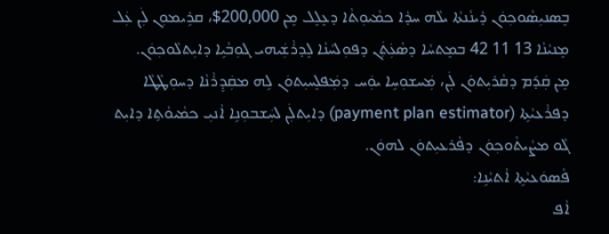ܒܸܣܢܝܼܣܵܘܟ݂ܘܿܢ ܕܵܝܢܵܢܬܵܐ ܝܠܵܗ ܚܕܵܐ ܟܡܵܝܘܼܬܵܐ ܕܥܸܠܸܠ ܡܸܢ 200,000$، ܩܪܹܝܡܘܼܢ ܠܲܢ ܥܲܠ ܡܸܢܝܵܢܵܐ 13 11 42 ܒܡܸܬܚܵܐ ܕܣܵܥܲܬܲܢ ܕܦܘܼܠܚܵܢܵܐ ܠܸܕܪܵܫܲܝܗܝ ܓܘܼܒܵܝܹܐ ܕܐܝܼܬܠܵܘܟ݂ܘܿܢ.
ܡܸܢ ܩܲܕ݇ܡ ܕܩܵܪܝܼܬܘܿܢ ܠܲܢ، ܡܲܚܫܘܼܚܹܐ ܝܘܲܚ ܕܡܲܦܠܸܚܝܼܬܘܿܢ ܠܹܗ ܡܩܲܕܸܪܵܢܵܐ ܕܚܘܼܛܵܛܵܐ ܕܦܪܵܥܝܵܬܹܐ (payment plan estimator) ܕܐܝܼܬܠܲܢ ܠܚܲܫܒܘܼܢܹܐ ܐܵܢܝܼ ܟܡܵܝܘܵܬܹܐ ܕܐܝܼܬ ܓܵܘ ܡܨܵܝܬܵܘܟ݂ܘܿܢ ܕܦܵܪܥܝܼܬܘܿܢ ܠܗܘܿܢ.
ܦܵܣܘܿܥܝܵܬܹܐ ܐܵܬܝܵܢܹܐ:
ܐܵܦ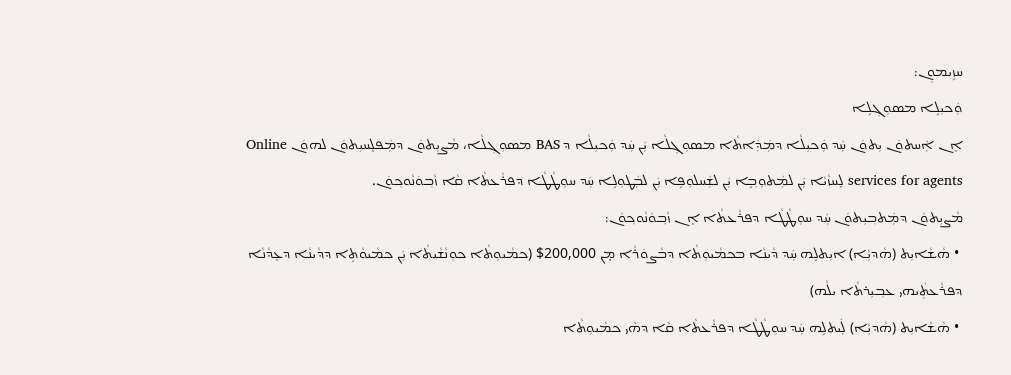ܚܙܹܝܡܘܼܢ:
ܘܲܟܝܼܠܹܐ ܡܣܘܼܓ݂ܠܹܐ
ܐܸܢ ܐܲܚܬܘܿܢ ܝܼܬܘܿܢ ܚܲܕ ܘܲܟܝܼܠܵܐ ܕܡܲܕܲܐܬܵܐ ܡܣܘܼܓ݂ܠܵܐ ܝܲܢ ܚܲܕ ܘܲܟܝܼܠܵܐ ܕ BAS ܡܣܘܼܓ݂ܠܵܐ، ܡܵܨܝܼܬܘܿܢ ܕܡܲܦܠܸܚܝܼܬܘܿܢ ܠܗܘܿܢ Online services for agents ܠܸܚܙܵܝܵܐ ܝܲܢ ܠܡܲܬܘܼܒ݂ܹܐ ܝܲܢ ܠܫܲܚܠܘܼܦܹܐ ܝܲܢ ܠܒܲܛܘܼܠܹܐ ܚܲܕ ܚܘܼܛܵܛܵܐ ܕܦܪܵܥܬܵܐ ܩܵܐ ܙܵܒ݂ܘܿܢܵܘܟ݂ܘܿܢ.
ܡܵܨܝܼܬܘܿܢ ܕܡܲܬܒ݂ܝܼܬܘܿܢ ܚܲܕ ܚܘܼܛܵܛܵܐ ܕܦܪܵܥܬܵܐ ܐܸܢ ܙܵܒ݂ܘܿܢܵܘܟ݂ܘܿܢ:
 • ܗܵܫܵܐܝܼܬ (ܗܵܕܝܼܵܐ) ܐܝܼܬܠܹܗ ܚܲܕ ܕܵܝܢܵܐ ܒܟܡܵܝܘܼܬܵܐ ܕܒܵܨܘܿܪܵܐ ܡ̣ܢ 200,000$ (ܟܡܵܝܘܼܬܵܐ ܟܘܼܢܵܫܵܝܬܵܐ ܝܲܢ ܟܡܵܝܘܵܬܹܐ ܕܕܵܝܢܵܐ ܕܥܸܕܵܢܵܐ ܕܦܪܵܥܬܲܝܗܝ ܥܒ݂ܝܼܪܬܵܐ ܝܠܵܗ)
 • ܗܵܫܵܐܝܼܬ (ܗܵܕܝܼܵܐ) ܠܲܝܬܠܹܗ ܚܲܕ ܚܘܼܛܵܛܵܐ ܕܦܪܵܥܬܵܐ ܩܵܐ ܕܗܵܝ ܟܡܵܝܘܼܬܵܐ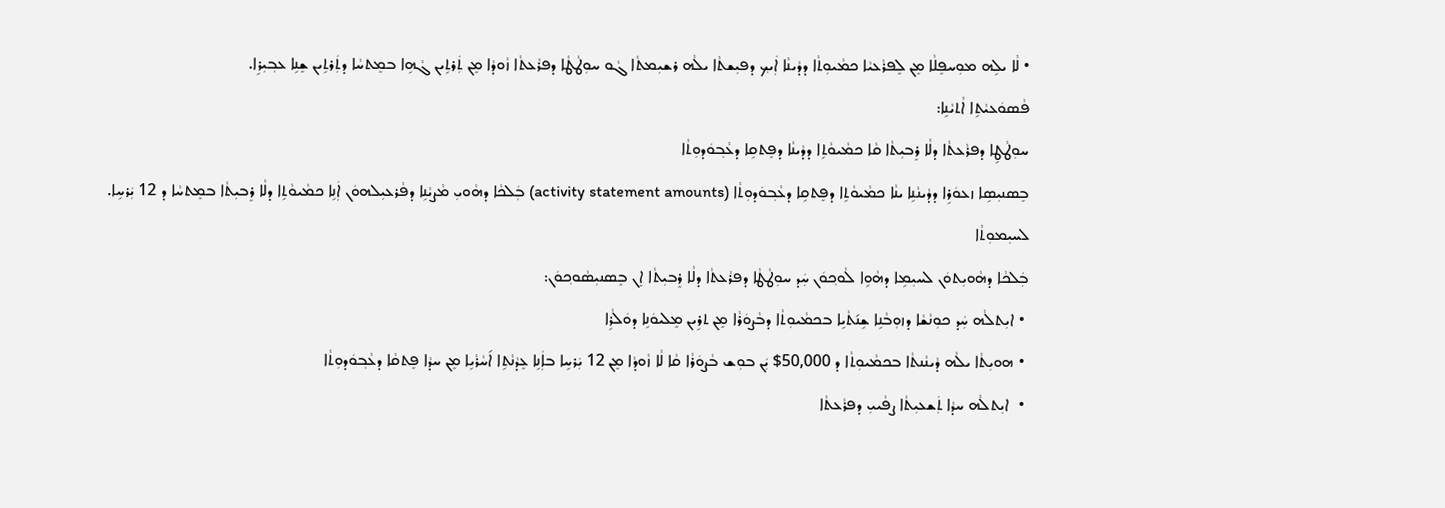• ܠܵܐ ܝܠܹܗ ܡܘܼܚܦܸܠܵܐ ܡܸܢ ܠܸܦܪܵܥܝܵܐ ܟܡܵܝܘܼܬܵܐ ܕܕܵܝܢܵܐ ܐܲܝܟ݂ ܕܦܝܼܫܬܵܐ ܝܠܵܗ ܪܫܝܼܡܬܵܐ ܓܵܘ ܚܘܼܛܵܛܵܐ ܕܦܪܵܥܬܵܐ ܙܵܘܕܵܐ ܡܸܢ ܬܲܪܬܹܝܢ ܓܵܗܹܐ ܒܡܸܬܚܵܐ ܕܬܲܪܬܹܝܢ ܫܸܢܹܐ ܥܒ݂ܝܼܪܹܐ.
ܦܵܣܘܿܥܝܵܬܹܐ ܐܵܬܝܵܢܹܐ:
ܚܘܼܛܵܛܹܐ ܕܦܪܵܥܬܵܐ ܕܠܵܐ ܪܸܒܝܼܬܵܐ ܩܵܐ ܟܡܵܝܘܵܬܹܐ ܕܕܵܝܢܵܐ ܕܦܸܬܩܹܐ ܕܥܵܒ݂ܘܿܕܘܼܬܵܐ
ܒܸܣܢܝܼܣܹܐ ܙܥܘܿܪܹܐ ܕܕܵܝܢܵܢܹܐ ܝܢܵܐ ܟܡܵܝܘܵܬܹܐ ܕܦܸܬܩܹܐ ܕܥܵܒ݂ܘܿܕܘܼܬܵܐ (activity statement amounts) ܒܲܠܟܵܐ ܕܗܵܘܝܼ ܡܵܨܝܵܢܹܐ ܕܦܵܪܥܝܼܠܗܘܿܢ ܐܲܢܹܐ ܟܡܵܝܘܵܬܹܐ ܕܠܵܐ ܪܸܒܝܼܬܵܐ ܒܡܸܬܚܵܐ ܕ 12 ܝܲܪܚܹܐ.
ܠܚܝܼܡܘܼܬܵܐ
ܒܲܠܟܵܐ ܕܗܵܘܝܼܬܘܿܢ ܠܚܝܼܡܹܐ ܕܗܵܘܹܐ ܠܵܘܟ݂ܘܿܢ ܚܲܕ ܚܘܼܛܵܛܵܐ ܕܦܪܵܥܬܵܐ ܕܠܵܐ ܪܸܒܝܼܬܵܐ ܐܸܢ ܒܸܣܢܝܼܣܵܘܟ݂ܘܿܢ:
 • ܐܝܼܬܠܵܗ ܚܲܕ ܟܘܼܢܵܫܵܐ ܕܙܘܼܒܵܢܹܐ ܫܹܢ݇ܬܵܝܹܐ ܒܟܡܵܝܘܼܬܵܐ ܕܒܵܨܘܿܪܵܐ ܡܸܢ ܬܪܹܝܢ ܡܸܠܝܘܿܢܹܐ ܕܘܿܠܵܪܹܐ
 • ܗܘܝܼܬܵܐ ܝܠܵܗ ܕܵܝܢܵܢܬܵܐ ܒܟܡܵܝܘܼܬܵܐ ܕ 50,000$ ܝܲܢ ܒܘܼܫ ܒܵܨܘܿܪܵܐ ܩܵܐ ܠܵܐ ܙܵܘܕܵܐ ܡܸܢ 12 ܝܲܪܚܹܐ ܒܐܲܢܹܐ ܥܸܕܵܢܵܬܹܐ ܐ݇ܚܵܪܵܝܹܐ ܡܸܢ ܚܕܵܐ ܦܸܬܩܵܐ ܕܥܵܒ݂ܘܿܕܘܼܬܵܐ
 •  ܐܝܼܬܠܵܗ ܚܕܵܐ ܬܲܫܥܝܼܬܵܐ ܨܦܵܝܝܼ ܕܦܪܵܥܬܵܐ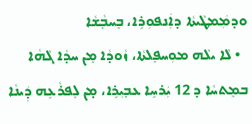ܘܕܡܲܡܛܵܝܬܵܐ ܕܐܲܢܦܘܼܪܹܐ، ܒܸܚܒ݂ܵܫܵܐ
  • ܠܵܐ ܝܠܵܗ ܡܘܼܚܦܸܠܬܵܐ، ܙܵܘܕܵܐ ܡܸܢ ܚܕܵܐ ܓܵܗܵܐ ܒܡܸܬܚܵܐ ܕ 12 ܝܲܪܚܹܐ ܥܒ݂ܝܼܪܹܐ، ܡ̣ܢ ܠܸܦܪܵܥܹܗ ܕܲܝܢܵܐ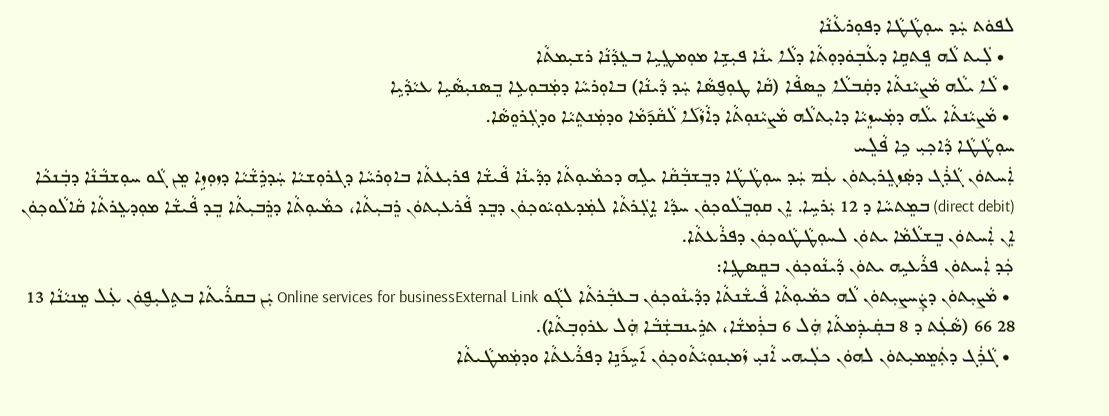ܠܦܘܿܬ ܚܲܕ ܚܘܼܛܵܛܵܐ ܕܦܘܼܪܥܵܢܵܐ
  • ܠܲܝܬ ܠܵܗ ܦܸܬܩܹܐ ܕܥܵܒ݂ܘܿܕܘܼܬܵܐ ܕܠܵܐ ܝܢܵܐ ܦܝܼܫܹܐ ܡܘܼܡܛܸܝܹܐ ܒܥܸܕܵܢܵܐ ܪܫܝܼܡܬܵܐ
 • ܠܵܐ ܝܠܵܗ ܡܵܨܝܵܢܬܵܐ ܕܩܲܒܠܵܐ ܟܸܣܦܵܐ (ܩܵܐ ܛܘܼܦ̮ܣܵܐ ܚܲܕ ܕܵܝܢܵܐ) ܒܐܘܼܪܚܵܐ ܕܡܲܒܘܼܥܹܐ ܒܸܣܢܝܼܣܵܝܹܐ ܥܝܵܕܵܝܹܐ
 • ܡܵܨܝܵܢܬܵܐ ܝܠܵܗ ܕܡܲܚܙܸܝܵܐ ܕܐܝܼܬܠܵܗ ܡܵܨܝܵܢܘܼܬܵܐ ܕܐܵܙܵܠ݇ܐ ܠܵܩܵܕ݇ܡܵܐ ܘܕܡܲܢܬܸܝܵܐ ܘܕܓܲܪܘܸܣܵܐ.
ܚܘܼܛܵܛܵܐ ܕܵܐܟ݂ܝܼ ܟܹܐ ܦܵܠܸܚ
ܐܲܚܬܘܿܢ ܓܵܪܲܓ ܕܣܲܙܓܸܪܝܼܬܘܿܢ ܥܲܡ ܚܲܕ ܚܘܼܛܵܛܵܐ ܕܒܸܫܒ݂ܵܩܵܐ ܝܠܹܗ ܕܟܡܵܝܘܼܬܵܐ ܕܕܵܝܢܵܐ ܦܵܝܫܵܐ ܦܪܝܼܥܬܵܐ ܒܐܘܼܪܚܵܐ ܕܓܪܘܼܫܝܵܐ ܚܲܕܪܹܫܵܝܵܐ ܕܙܘܼܙܹܐ ܡܸܢ ܓܵܘ ܚܘܼܫܒܵܢܵܐ ܕܒܲܢܟܵܐ (direct debit) ܒܡܸܬܚܵܐ ܕ 12 ܝܲܪܚܹܐ. ܐܸܢ ܩܘܼܒܸܠܵܘܟ݂ܘܿܢ ܚܕܵܐ ܐܸܓܲܪܬܵܐ ܠܡܲܕܥܘܼܝܵܘܟ݂ܘܿܢ ܕܒܸܕ ܦܵܪܥܝܼܬܘܿܢ ܪܸܒܝܼܬܵܐ، ܟܡܵܝܘܼܬܵܐ ܕܪܸܒܝܼܬܵܐ ܒܸܕ ܦܵܝܫܵܐ ܡܘܼܕܥܸܪܬܵܐ ܩܵܐܠܵܘܟ݂ܘܿܢ ܐܸܢ ܐܲܚܬܘܿܢ ܒܸܫܠܵܡܵܐ ܝܬܘܿܢ ܠܚܘܼܛܵܛܵܘܟ݂ܘܿܢ ܕܦܪܵܥܬܵܐ.
ܟܲܕ ܐܲܚܬܘܿܢ ܦܪܵܥܝܹܗ ܝܬܘܿܢ ܕܵܝܢܵܘܟ݂ܘܿܢ ܒܩܸܣܛܹܐ:
 • ܡܵܨܝܼܬܘܿܢ ܕܨܲܚܨܝܼܬܘܿܢ ܠܵܗ ܟܡܵܝܘܼܬܵܐ ܦܵܝܫܵܢܬܵܐ ܕܕܵܝܢܵܘܟ݂ܘܿܢ ܒܥܒ݂ܵܪܬܵܐ ܠܓܵܘ Online services for businessExternal Link ܝܲܢ ܒܩܪܵܝܬܵܐ ܒܬܹܠܝܼܦ̮ܘܿܢ ܥܲܠ ܡܸܢܝܵܢܵܐ 13 28 66 (ܣܵܥܲܬ ܕ 8 ܒܩܲܝܕܲܡܬܵܐ ܗܲܠ 6 ܒܪܲܡܫܵܐ، ܬܪܹܝܢܒܫܲܒܵܐ ܗܲܠ ܥܪܘܼܒ݂ܬܵܐ).
 • ܓܵܪܲܓ ܕܬܲܡܸܡܝܼܬܘܿܢ ܠܗܘܿܢ ܟܠܲܝܗܝ ܐܵܢܝܼ ܙܵܡܝܼܢܘܼܝܵܬܵܘܟ݂ܘܿܢ ܐ݇ܚܹܪ݇ܢܹܐ ܕܦܪܵܥܬܵܐ ܘܕܡܲܡܛܵܝܬܵܐ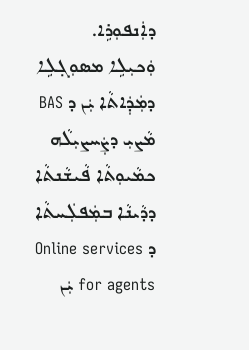ܕܐܲܢܦܘܼܪܹܐ.
ܘܲܟܝܼܠܹܐ ܡܣܘܼܓ݂ܠܹܐ ܕܡܲܕܲܐܬܵܐ ܝܲܢ ܕ BAS ܡܵܨܝܼ ܕܨܲܚܨܝܼܠܵܗ ܟܡܵܝܘܼܬܵܐ ܦܵܝܫܵܢܬܵܐ ܕܕܵܝܢܵܐ ܒܡܲܦܠܲܚܬܵܐ ܕ Online services for agents ܝܲܢ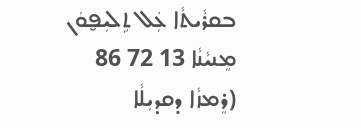ܒܩܪܵܝܬܵܐ ܥܲܠ ܬܹܠܝܼܦ̮ܘܿܢ ܡܸܢܝܵܢܵܐ 13 72 86 (ܪܸܡܙܵܐ ܕܩܕܝܼܠܵܐ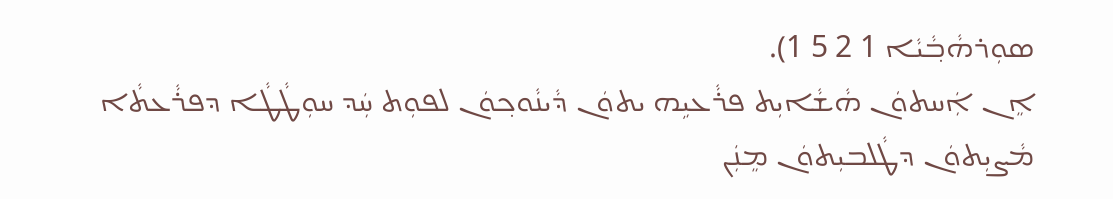ܣܘܼܪܗܵܒ݂ܵܝܵܐ 1 2 5 1).
ܐܸܢ ܐܲܚܬܘܿܢ ܗܵܫܵܐܝܼܬ ܦܪܵܥܝܹܗ ܝܬܘܿܢ ܕܵܝܢܵܘܟ݂ܘܿܢ ܠܦܘܼܬ ܚܲܕ ܚܘܼܛܵܛܵܐ ܕܦܪܵܥܬܵܐ
ܡܵܨܝܼܬܘܿܢ ܕܛܵܠܒܝܼܬܘܿܢ ܡܸܢܲܢ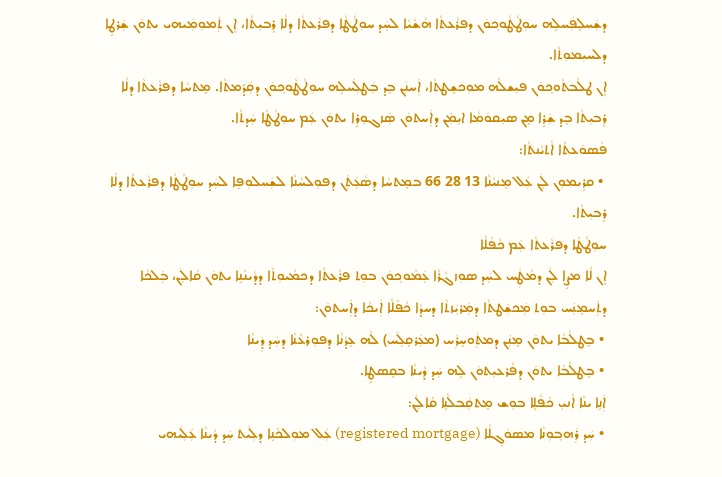ܕܫܲܚܠܸܦܲܚܠܹܗ ܚܘܼܛܵܛܵܘܟ݂ܘܿܢ ܕܦܪܵܥܬܵܐ ܗܵܫܵܝܵܐ ܠܚܲܕ ܚܘܼܛܵܛܵܐ ܕܦܪܵܥܬܵܐ ܕܠܵܐ ܪܸܒܝܼܬܵܐ، ܐܸܢ ܬܲܡܘܼܡܲܝܗܝ ܝܬܘܿܢ ܫܲܪܛܹܐ ܕܠܚܝܼܡܘܼܬܵܐ.
ܐܸܢ ܛܠܵܒܬܵܘܟ݂ܘܿܢ ܦܝܼܫܠܵܗ ܡܘܼܟܫܸܛܬܵܐ، ܐܲܚܢܲܢ ܒܸܕ ܒܲܛܠܲܚܠܹܗ ܚܘܼܛܵܛܵܘܟ݂ܘܿܢ ܕܩܲܕ݇ܡܬܵܐ. ܡܸܬܚܵܐ ܕܦܪܵܥܬܵܐ ܕܠܵܐ ܪܸܒܝܼܬܵܐ ܒܸܕ ܫܲܪܹܐ ܡܸܢ ܣܝܼܩܘܿܡܵܐ ܐܝܼܡܲܢ ܕܐܲܚܬܘܿܢ ܣܲܙܓܘܼܪܹܐ ܝܬܘܿܢ ܥܲܡ ܚܘܼܛܵܛܵܐ ܚܲܕܬܵܐ.
ܦܵܣܘܿܥܬܵܐ ܐܵܬܝܵܢܬܵܐ:
 • ܩܪܹܝܡܘܼܢ ܠܲܢ ܥܲܠ ܡܸܢܝܵܢܵܐ 13 28 66 ܒܡܸܬܚܵܐ ܕܣܵܥܲܬܲܢ ܕܦܘܼܠܚܵܢܵܐ ܠܫܲܚܠܘܼܦܹܐ ܠܚܲܕ ܚܘܼܛܵܛܵܐ ܕܦܪܵܥܬܵܐ ܕܠܵܐ ܪܸܒܝܼܬܵܐ.
ܚܘܼܛܵܛܵܐ ܕܦܪܵܥܬܵܐ ܥܲܡ ܟܵܦܵܠܵܐ
ܐܸܢ ܠܵܐ ܡܨܹܐ ܠܲܢ ܕܡܵܛܲܚ ܠܚܲܕ ܣܘܼܙܓܵܪܵܐ ܥܲܡܵܘܟ݂ܘܿܢ ܒܘܼܬ ܦܪܵܥܬܵܐ ܕܟܡܵܝܘܼܬܵܐ ܕܕܵܝܢܵܢܹܐ ܝܬܘܿܢ ܩܵܐܠܲܢ، ܒܲܠܟܵܐ ܕܬܲܚܡܸܢܲܚ ܒܘܼܬ ܡܲܟܫܲܛܬܵܐ ܕܡܲܪܝܲܙܬܵܐ ܕܚܕܵܐ ܟܵܦܵܠܵܐ ܐܲܝܟܵܐ ܕܐܲܚܬܘܿܢ:
 • ܒܸܛܠܵܒܵܐ ܝܬܘܿܢ ܡܸܢܲܢ ܕܡܬܲܘܚܸܪܲܚ (ܡܥܲܪܩܸܠܲܚ) ܠܵܗ ܥܸܕܵܢܵܐ ܕܦܘܼܪܥܵܢܵܐ ܕܚܲܕ ܕܲܝܢܵܐ
 • ܒܸܛܠܵܒܵܐ ܝܬܘܿܢ ܕܦܵܪܥܝܼܬܘܿܢ ܠܹܗ ܚܲܕ ܕܵܝܢܵܐ ܒܩܸܣܛܹܐ.
ܐܲܢܹܐ ܝܢܵܐ ܐܵܢܝܼ ܟܵܦܵܠܹܐ ܒܘܼܫ ܡܸܬܩܲܒܠܵܢܹܐ ܩܵܐܠܲܢ:
 • ܚܲܕ ܪܲܗܒ݂ܘܼܢܵܐ ܡܣܘܿܓ݂ܠܵܐ (registered mortgage) ܥܲܠ ܡܘܼܠܟܵܢܹܐ ܕܠܲܝܬ ܚܲܕ ܕܵܝܢܵܐ ܥܲܠܲܝܗܝ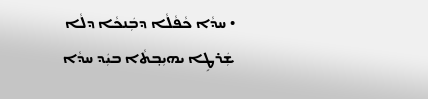• ܚܕܵܐ ܟܵܦܵܠܵܐ ܕܒܲܢܟܵܐ ܕܠܵܐ ܫܲܪܛܹܐ ܝܗܝܼܒ݂ܬܵܐ ܒܝܲܕ ܚܕܵܐ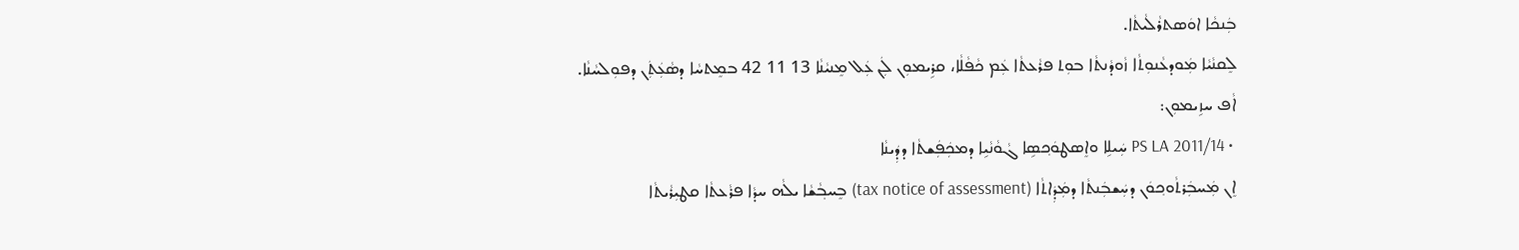ܒܲܢܟܵܐ ܐܘܿܣܬܪܵܠܵܝܬܵܐ.
ܠܸܩܢܵܝܵܐ ܡܲܘܕܥܵܢܘܼܬܵܐ ܙܵܘܕܵܢܬܵܐ ܒܘܼܬ ܦܪܵܥܬܵܐ ܥܲܡ ܟܵܦܵܠܵܐ، ܩܪܹܝܡܘܼܢ ܠܲܢ ܥܲܠ ܡܸܢܝܵܢܵܐ 13 11 42 ܒܡܸܬܚܵܐ ܕܣܵܥܲܬܲܢ ܕܦܘܼܠܚܵܢܵܐ.
ܐܵܦ ܚܙܹܝܡܘܼܢ:
 • PS LA 2011/14 ܚܲܝܠܹܐ ܘܐܸܣܛܘܿܟ݂ܣܹܐ ܓܵܘܵܢܵܝܹܐ ܕܡܟܲܦܲܫܬܵܐ ܕܕܲܝܢܵܐ
ܐܸܢ ܡܲܚܒܲܪܬܵܘܟ݂ܘܿܢ ܕܚܲܫܒܲܢܬܵܐ ܕܡܲܕܲܐܬܵܐ (tax notice of assessment) ܒܸܚܒ݂ܵܫܵܐ ܝܠܵܗ ܚܕܵܐ ܦܪܵܥܬܵܐ ܩܛܝܼܪܵܝܬܵܐ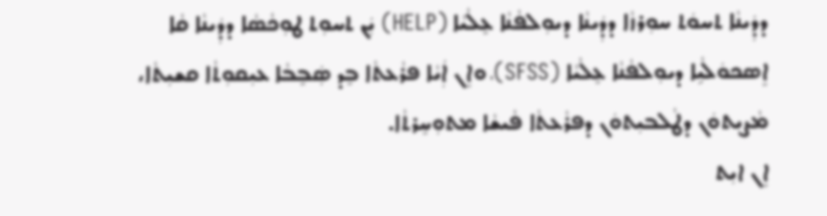ܕܕܲܝܢܵܐ ܬܚܘܿܬ ܚܘܼܪܙܵܐ ܕܕܲܝܢܵܐ ܕܝܘܼܠܦܵܢܵܐ ܥܸܠܵܝܵܐ (HELP) ܝܲܢ ܬܚܘܼܬ ܛܘܼܟܵܣܵܐ ܕܕܲܝܢܵܐ ܩܵܐ ܐܸܣܟܘܿܠܵܝܹܐ ܕܝܘܼܠܦܵܢܵܐ ܥܸܠܵܝܵܐ (SFSS)، ܘܐܸܢ ܐܲܝܵܐ ܦܪܵܥܬܵܐ ܒܸܕ ܣܲܒܸܒܵܐ ܥܝܼܩܘܼܬܵܐ ܩܫܝܼܬܵܐ، ܡܵܨܝܼܬܘܿܢ ܕܛܵܠܒܝܼܬܘܿܢ ܕܦܪܵܥܬܵܐ ܦܵܝܫܵܐ ܡܬܘܼܚܸܪܬܵܐ.
ܐܸܢ ܐܝܼܬ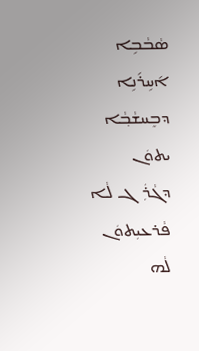ܣܵܒܵܒܹܐ ܐ݇ܚܹܪ݇ܢܹܐ ܕܒܸܚܫܵܒ݂ܵܐ ܝܬܘܿܢ ܕܓܵܪܲܓ ܠܵܐ ܦܵܪܥܝܼܬܘܿܢ ܠܵܗ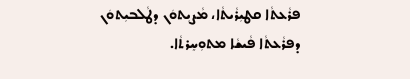ܦܪܵܥܬܵܐ ܩܛܝܼܪܵܝܬܵܐ، ܡܵܨܝܼܬܘܿܢ ܕܛܵܠܒܝܼܬܘܿܢ ܕܦܪܵܥܬܵܐ ܦܵܝܫܵܐ ܡܬܘܼܚܸܪܬܵܐ.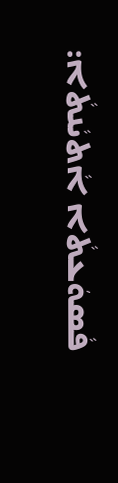ܦܵܣܘܿܥܬܵܐ ܐܵܬܝܵܢܬܵܐ: